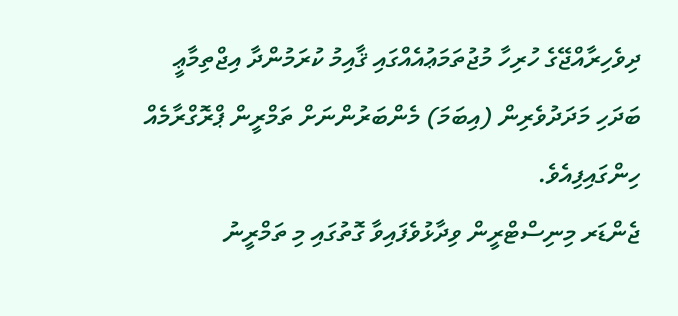ދިވެހިރާއްޖޭގެ ހުރިހާ މުޖުތަމަޢުއެއްގައި ޤާއިމު ކުރަމުންދާ އިޖްތިމާޢީ ބަދަހި މަދަދުވެރިން (އިބަމަ) މެންބަރުންނަށް ތަމްރީން ޕްރޮގްރާމެއް ހިންގައިފިއެވެ.
ޖެންޑަރ މިނިސްޓްރީން ވިދާޅުވެފައިވާ ގޮތުގައި މި ތަމްރީނު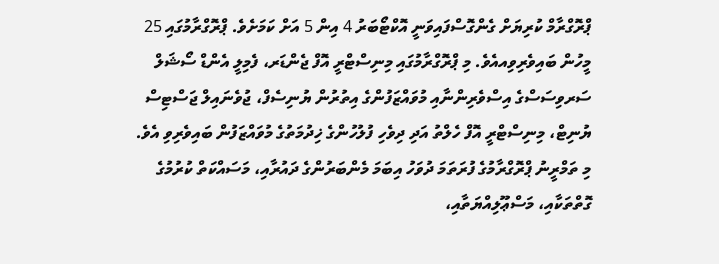ޕްރޮގްރާމް ކުރިޔަށް ގެންގޮސްފައިވަނީ އޮކްޓޯބަރު 4 އިން 5 އަށް ކަމަށެވެ. ޕްރޮގްރާމުގައި 25 މީހުން ބައިވެރިވިއއެވެ. މި ޕްރޮގްރާމުގައި މިނިސްޓްރީ އޮފް ޖެންޑަރ، ފެމިލީ އެންޑް ސޯޝަލް ސަރވިސަސްގެ އިސްވެރިންނާއި މުވައްޒަފުންގެ އިތުރުން ޔުނިސެފް، ޖުވެނައިލް ޖަސްޓިސް ޔުނިޓް، މިނިސްޓްރީ އޮފް ހެލްތު އަދި ދިވެހި ފުލުހުންގެ ޚިދުމަތުގެ މުވައްޒަފުން ބައިވެރިވި އެވެ.
މި ތަމްރީނު ޕްރޮގްރާމުގެ ފުރަތަމަ ދުވަހު އިބަމަ މެންބަރުންގެ ދައުރާއި، މަސައްކަތް ކުރުމުގެ ގޮތްތަކާއި، މަސްޢޫލިއްޔަތާއި،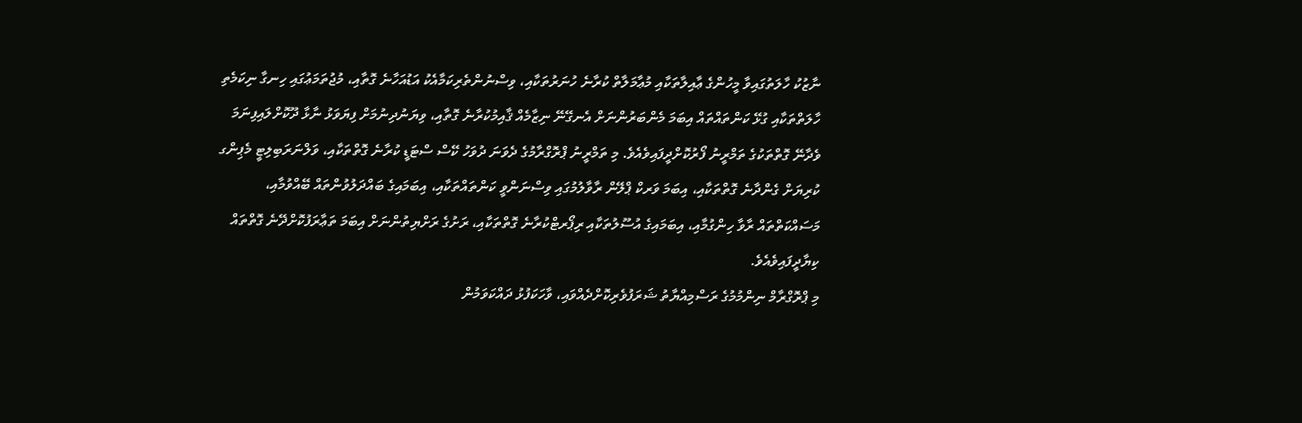ނާޒުކު ހާލަތުގައިވާ މީހުންގެ ޢާއިލާތަކާއި މުޢާމަލާތް ކުރާނެ ހުނަރުތަކާއި، ވިސްނުންތެރިކަމާއެކު އަޑުއަހާނެ ގޮތާއި، މުޖުތަމަޢުގައި ހިނގާ ނިކަމެތި ހާލަތްތަކާއި ގުޅޭ ކަންތައްތައް އިބަމަ މެންބަރުންނަށް އެނގޭނޭ ނިޒާމެއް ޤާއިމުކުރާނެ ގޮތާއި، ވިޔަނުދިނުމަށް ފިޔަވަޅު ނާޅާ ދޫކޮށްލައިފިނަމަ ވެދާނޭ ގޮތްތަކުގެ ތަމްރީނު ފޯރުކޮށްދީފައިވެއެވެ. މި ތަމްރީނު ޕްރޮގްރާމުގެ ދެވަނަ ދުވަހު ކޭސް ސްޓަޑީ ކުރާނެ ގޮތްތަކާއި، ވަލްނަރަބިލިޓީ މެޕިންގ ކުރިޔަށް ގެންދާނެ ގޮތްތަކާއި، އިބަމަ ވަރކް ޕްލޭން ރާވާލުމުގައި ވިސްނަންވީ ކަންތައްތަކާއި، އިބަމައިގެ ބައްދަލުވުންތައް ބޭއްވުމާއި، މަސައްކަތްތައް ރާވާ ހިންގުމާއި، އިބަމައިގެ އުސޫލުތަކާއި ރިޕޯރޓްކުރާނެ ގޮތްތަކާއި، ރަށުގެ ރަށްޔިތުންނަށް އިބަމަ ތަޢާރަފުކޮށްދޭނެ ގޮތްތައް ކިޔާދީފައިވެއެވެ.
މި ޕްރޮގްރާމް ނިންމުމުގެ ރަސްމިއްޔާތު ޝަރަފުވެރިކޮށްދެއްވައި، ވާހަކަފުޅު ދައްކަވަމުން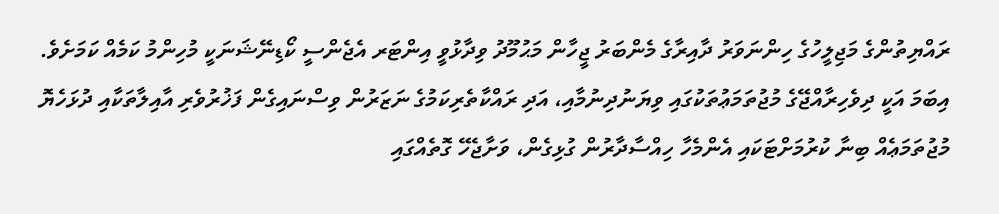ރައްޔިތުންގެ މަޖިލީހުގެ ހިންނަވަރު ދާއިރާގެ މެންބަރު ޖީހާން މަޙުމޫދު ވިދާޅުވީ އިންޓަރ އެޖެންސީ ކޯޑިނޭޝަނަކީ މުހިންމު ކަމެއް ކަމަށެވެ.
އިބަމަ އަކީ ދިވެހިރާއްޖޭގެ މުޖުތަމަޢުތަކުގައި ވިޔަނުދިނުމާއި، އަދި ރައްކާތެރިކަމުގެ ނަޒަރުން ވިސްނައިގެން ފަޚުރުވެރި އާއިލާތަކާއި ދުޅަހެޔޮ މުޖުތަމަޢެއް ބިނާ ކުރުމަށްޓަކައި އެންމެހާ ހިއްސާދާރުން ގުޅިގެން، ވަށާޖެހޭ ގޮތެއްގައި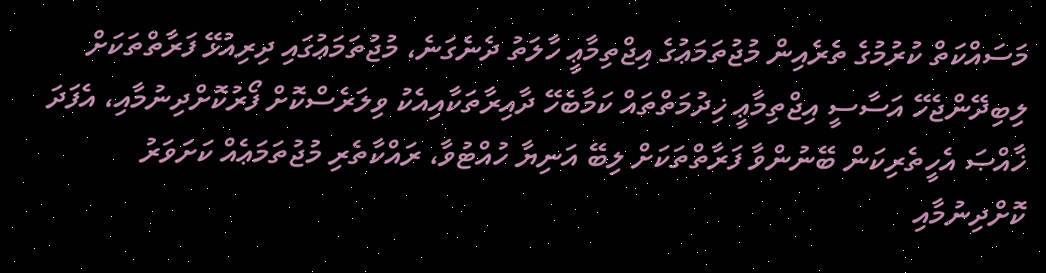މަސައްކަތް ކުރުމުގެ ތެރެއިން މުޖުތަމަޢުގެ އިޖްތިމާޢީ ހާލަތު ދެނެގަނެ، މުޖުތަމަޢުގައި ދިރިއުޅޭ ފަރާތްތަކަށް ލިބިދޭންޖެހޭ އަސާސީ އިޖްތިމާޢީ ޚިދުމަތްތައް ކަމާބެހޭ ދާއިރާތަކާއިއެކު ވިލަރެސްކޮށް ފޯރުކޮށްދިނުމާއި، އެފަދަ ޚާއްޞަ އެހީތެރިކަން ބޭނުންވާ ފަރާތްތަކަށް ލިބޭ އަނިޔާ ހުއްޓުވާ، ރައްކާތެރި މުޖުތަމަޢެއް ކަށަވަރު ކޮށްދިނުމާއި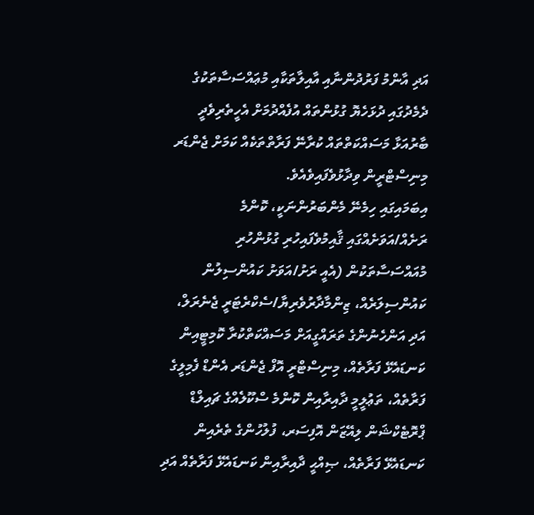އަދި އާންމު ފަރުދުންނާއި އާއިލާތަކާއި މުޢައްސަސާތަކުގެ ދެމެދުގައި ދުޅަހެޔޮ ގުޅުންތައް އުފެއްދުމަށް އެހީތެރިވެދީ ބާރުއަޅާ މަސައްކަތްތައް ކުރާނޭ ފަރާތްތަކެއް ކަމަށް ޖެންޑަރ މިނިސްޓްރީން ވިދާޅުވެފައިވެއެވެ.
އިބަމައިގައި ހިމެނޭ މެންބަރުންނަކީ، ކޮންމެ ރަށެއް/އަވަށެއްގައި ޤާއިމުވެފައިހުރި ގުޅުންހުރި މުއައްސަސާތަކުން (އެއީ ރަށު/އަވަށު ކައުންސިލުން ކައުންސިލަރެއް، ޒިންމާދާރުވެރިޔާ/ސެކްރެޓަރީ ޖެނެރަލް، އަދި އަންހެނުންގެ ތަރައްގީއަށް މަސައްކަތްކުރާ ކޮމިޓީއިން ކަނޑައެޅޭ ފަރާތެއް، މިނިސްޓްރީ އޮފް ޖެންޑަރ އެންޑް ފެމިލީގެ ފަރާތެއް، ތަޢުލީމީ ދާއިރާއިން ކޮންމެ ސްކޫލެއްގެ ޗައިލްޑް ޕްރޮޓެކްޝަން ލިއޭޒަން އޮފިސަރ، ފުލުހުންގެ ތެރެއިން ކަނޑައެޅޭ ފަރާތެއް، ޞިއްޙީ ދާއިރާއިން ކަނޑައެޅޭ ފަރާތެއް އަދި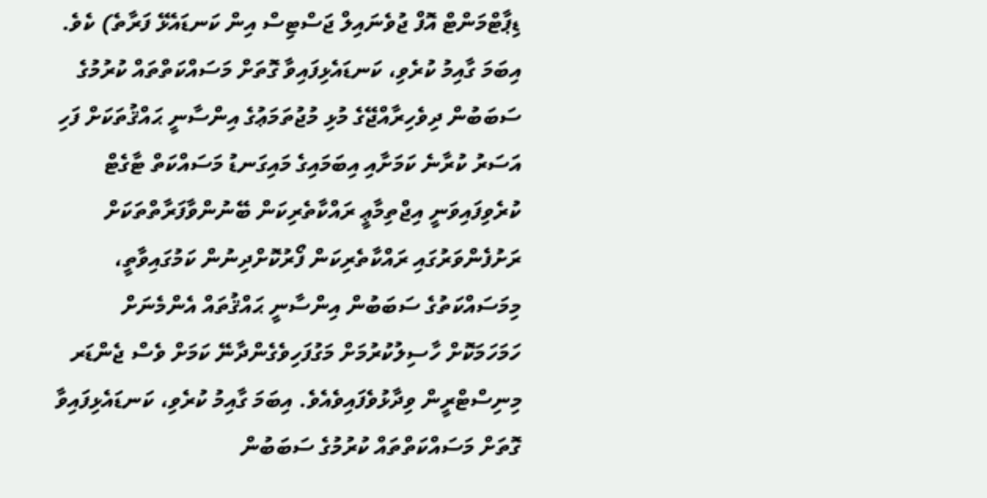ޑިޕާޓްމަންޓް އޮފް ޖުވެނައިލް ޖަސްޓިސް އިން ކަނޑައެޅޭ ފަރާތެ) ކެވެ.
އިބަމަ ގާއިމު ކުރެވި، ކަނޑައެޅިފައިވާ ގޮތަށް މަސައްކަތްތައް ކުރުމުގެ ސަބަބުން ދިވެހިރާއްޖޭގެ މުޅި މުޖުތަމަޢުގެ އިންސާނީ ޙައްޤުތަކަށް ފަހި އަސަރު ކުރާނެ ކަމަށާއި އިބަމައިގެ މައިގަނޑު މަސައްކަތް ޓާގެޓް ކުރެވިފައިވަނީ އިޖްތިމާޢީ ރައްކާތެރިކަން ބޭނުންވާފަރާތްތަކަށް ރަށުފެންވަރުގައި ރައްކާތެރިކަން ފޯރުކޮށްދިނުން ކަމުގައިވާތީ، މިމަސައްކަތުގެ ސަބަބުން އިންސާނީ ޙައްޤުތައް އެންމެނަށް ހަމަހަމަކޮށް ހާސިލުކުރުމަށް މަގުފަހިވެގެންދާނޭ ކަމަށް ވެސް ޖެންޑަރ މިނިސްޓްރީން ވިދާޅުވެފައިވެއެވެ. އިބަމަ ގާއިމު ކުރެވި، ކަނޑައެޅިފައިވާ ގޮތަށް މަސައްކަތްތައް ކުރުމުގެ ސަބަބުން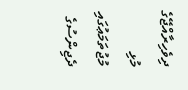ދިވެހިރާއްޖޭގެ މުޅި މުޖުތަމަޢުގައި ދެޖިންސުގެ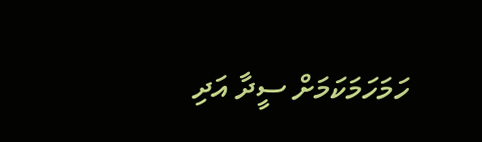ހަމަހަމަކަމަށް ސީދާ އަދި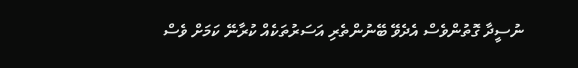ނުސީދާ ގޮތުންވެސް އެދެވޭ ބޭނުންތެރި އަސަރުތަކެއް ކުރާނޭ ކަމަށް ވެސް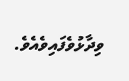ވިދާޅުވެފައިވެއެވެ.